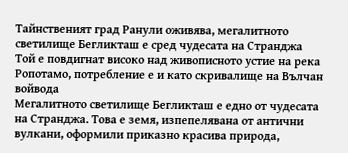Тайнственият град Ранули оживява, мегалитното светилище Бегликташ е сред чудесата на Странджа
Той е повдигнат високо над живописното устие на река Ропотамо, потребление е и като скривалище на Вълчан войвода
Мегалитното светилище Бегликташ е едно от чудесата на Странджа. Това е земя, изпепелявана от антични вулкани, оформили приказно красива природа,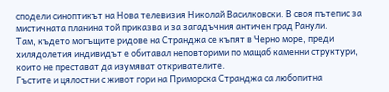сподели синоптикът на Нова телевизия Николай Василковски. В своя пътепис за мистичната планина той приказва и за загадъчния античен град Ранули.
Там, където могъщите ридове на Странджа се къпят в Черно море, преди хилядолетия индивидът е обитавал неповторими по мащаб каменни структури, които не престават да изумяват откривателите.
Гъстите и цялостни с живот гори на Приморска Странджа са любопитна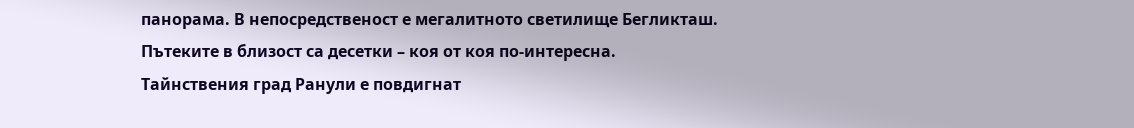панорама. В непосредственост е мегалитното светилище Бегликташ. Пътеките в близост са десетки – коя от коя по-интересна. Тайнствения град Ранули е повдигнат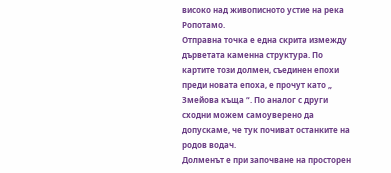високо над живописното устие на река Ропотамо.
Отправна точка е една скрита измежду дърветата каменна структура. По картите този долмен, съединен епохи преди новата епоха, е прочут като „ Змейова къща “. По аналог с други сходни можем самоуверено да допускаме, че тук почиват останките на родов водач.
Долменът е при започване на просторен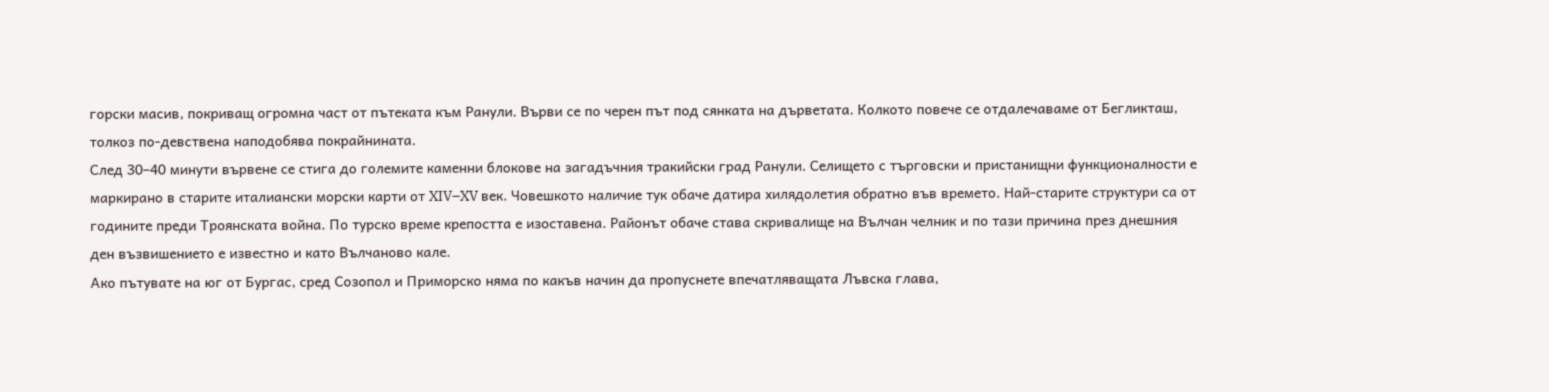горски масив, покриващ огромна част от пътеката към Ранули. Върви се по черен път под сянката на дърветата. Колкото повече се отдалечаваме от Бегликташ, толкоз по-девствена наподобява покрайнината.
След 30–40 минути вървене се стига до големите каменни блокове на загадъчния тракийски град Ранули. Селището с търговски и пристанищни функционалности е маркирано в старите италиански морски карти от XIV–XV век. Човешкото наличие тук обаче датира хилядолетия обратно във времето. Най-старите структури са от годините преди Троянската война. По турско време крепостта е изоставена. Районът обаче става скривалище на Вълчан челник и по тази причина през днешния ден възвишението е известно и като Вълчаново кале.
Ако пътувате на юг от Бургас, сред Созопол и Приморско няма по какъв начин да пропуснете впечатляващата Лъвска глава,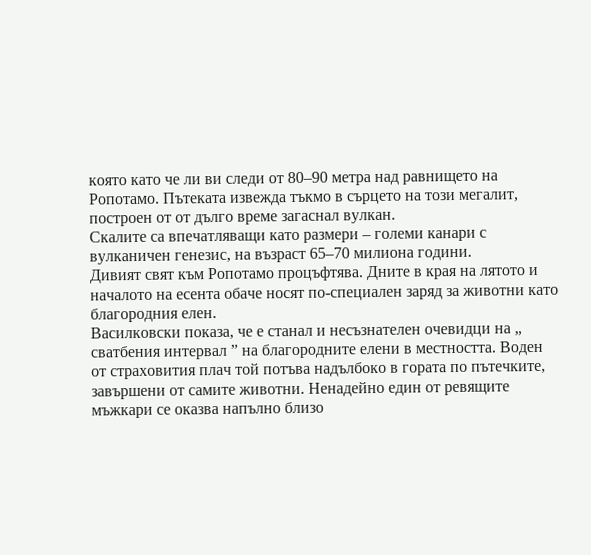която като че ли ви следи от 80–90 метра над равнището на Ропотамо. Пътеката извежда тъкмо в сърцето на този мегалит, построен от от дълго време загаснал вулкан.
Скалите са впечатляващи като размери – големи канари с вулканичен генезис, на възраст 65–70 милиона години.
Дивият свят към Ропотамо процъфтява. Дните в края на лятото и началото на есента обаче носят по-специален заряд за животни като благородния елен.
Василковски показа, че е станал и несъзнателен очевидци на „ сватбения интервал ” на благородните елени в местността. Воден от страховития плач той потъва надълбоко в гората по пътечките, завършени от самите животни. Ненадейно един от ревящите мъжкари се оказва напълно близо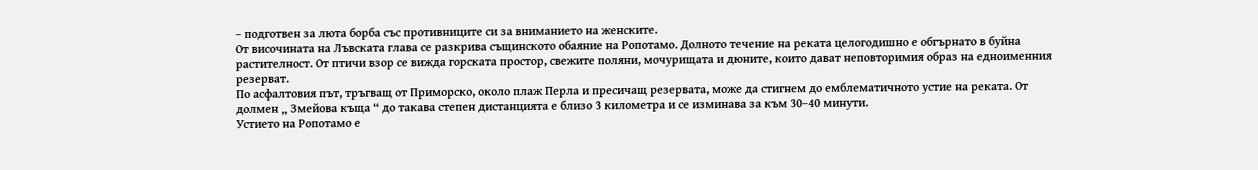– подготвен за люта борба със противниците си за вниманието на женските.
От височината на Лъвската глава се разкрива същинското обаяние на Ропотамо. Долното течение на реката целогодишно е обгърнато в буйна растителност. От птичи взор се вижда горската простор, свежите поляни, мочурищата и дюните, които дават неповторимия образ на едноименния резерват.
По асфалтовия път, тръгващ от Приморско, около плаж Перла и пресичащ резервата, може да стигнем до емблематичното устие на реката. От долмен „ Змейова къща “ до такава степен дистанцията е близо 3 километра и се изминава за към 30–40 минути.
Устието на Ропотамо е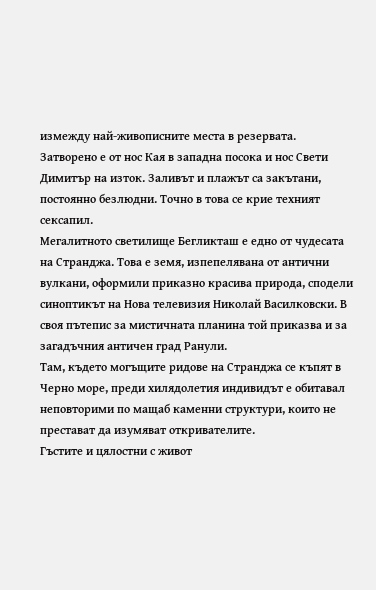измежду най-живописните места в резервата. Затворено е от нос Кая в западна посока и нос Свети Димитър на изток. Заливът и плажът са закътани, постоянно безлюдни. Точно в това се крие техният сексапил.
Мегалитното светилище Бегликташ е едно от чудесата на Странджа. Това е земя, изпепелявана от антични вулкани, оформили приказно красива природа, сподели синоптикът на Нова телевизия Николай Василковски. В своя пътепис за мистичната планина той приказва и за загадъчния античен град Ранули.
Там, където могъщите ридове на Странджа се къпят в Черно море, преди хилядолетия индивидът е обитавал неповторими по мащаб каменни структури, които не престават да изумяват откривателите.
Гъстите и цялостни с живот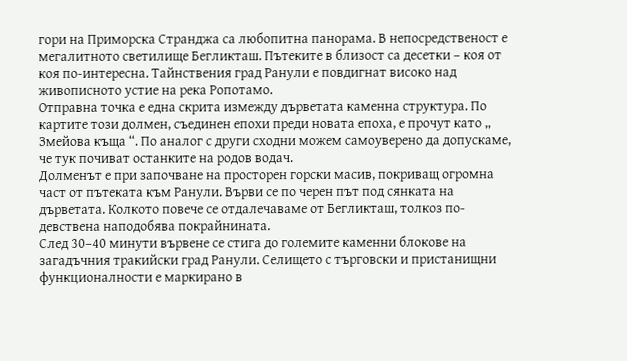гори на Приморска Странджа са любопитна панорама. В непосредственост е мегалитното светилище Бегликташ. Пътеките в близост са десетки – коя от коя по-интересна. Тайнствения град Ранули е повдигнат високо над живописното устие на река Ропотамо.
Отправна точка е една скрита измежду дърветата каменна структура. По картите този долмен, съединен епохи преди новата епоха, е прочут като „ Змейова къща “. По аналог с други сходни можем самоуверено да допускаме, че тук почиват останките на родов водач.
Долменът е при започване на просторен горски масив, покриващ огромна част от пътеката към Ранули. Върви се по черен път под сянката на дърветата. Колкото повече се отдалечаваме от Бегликташ, толкоз по-девствена наподобява покрайнината.
След 30–40 минути вървене се стига до големите каменни блокове на загадъчния тракийски град Ранули. Селището с търговски и пристанищни функционалности е маркирано в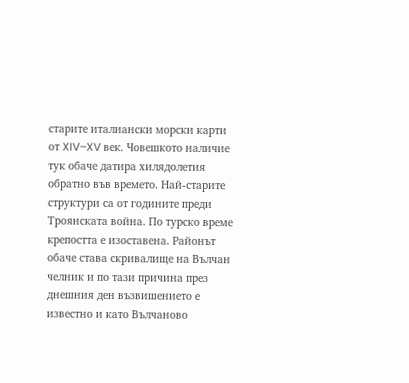старите италиански морски карти от XIV–XV век. Човешкото наличие тук обаче датира хилядолетия обратно във времето. Най-старите структури са от годините преди Троянската война. По турско време крепостта е изоставена. Районът обаче става скривалище на Вълчан челник и по тази причина през днешния ден възвишението е известно и като Вълчаново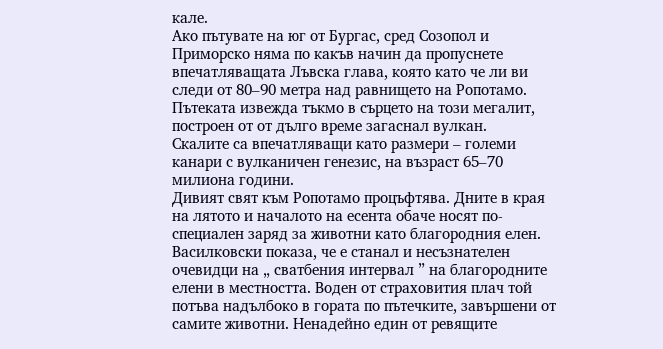кале.
Ако пътувате на юг от Бургас, сред Созопол и Приморско няма по какъв начин да пропуснете впечатляващата Лъвска глава, която като че ли ви следи от 80–90 метра над равнището на Ропотамо. Пътеката извежда тъкмо в сърцето на този мегалит, построен от от дълго време загаснал вулкан.
Скалите са впечатляващи като размери – големи канари с вулканичен генезис, на възраст 65–70 милиона години.
Дивият свят към Ропотамо процъфтява. Дните в края на лятото и началото на есента обаче носят по-специален заряд за животни като благородния елен.
Василковски показа, че е станал и несъзнателен очевидци на „ сватбения интервал ” на благородните елени в местността. Воден от страховития плач той потъва надълбоко в гората по пътечките, завършени от самите животни. Ненадейно един от ревящите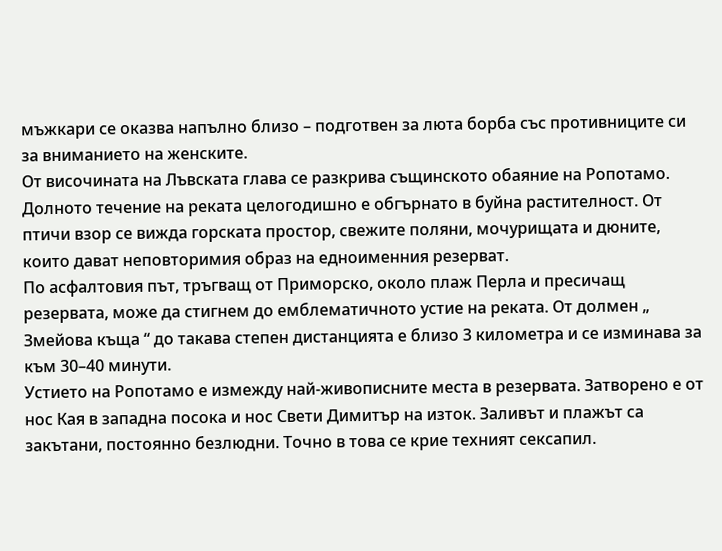мъжкари се оказва напълно близо – подготвен за люта борба със противниците си за вниманието на женските.
От височината на Лъвската глава се разкрива същинското обаяние на Ропотамо. Долното течение на реката целогодишно е обгърнато в буйна растителност. От птичи взор се вижда горската простор, свежите поляни, мочурищата и дюните, които дават неповторимия образ на едноименния резерват.
По асфалтовия път, тръгващ от Приморско, около плаж Перла и пресичащ резервата, може да стигнем до емблематичното устие на реката. От долмен „ Змейова къща “ до такава степен дистанцията е близо 3 километра и се изминава за към 30–40 минути.
Устието на Ропотамо е измежду най-живописните места в резервата. Затворено е от нос Кая в западна посока и нос Свети Димитър на изток. Заливът и плажът са закътани, постоянно безлюдни. Точно в това се крие техният сексапил.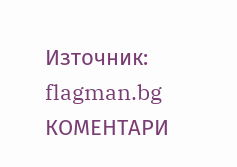Източник: flagman.bg
КОМЕНТАРИ